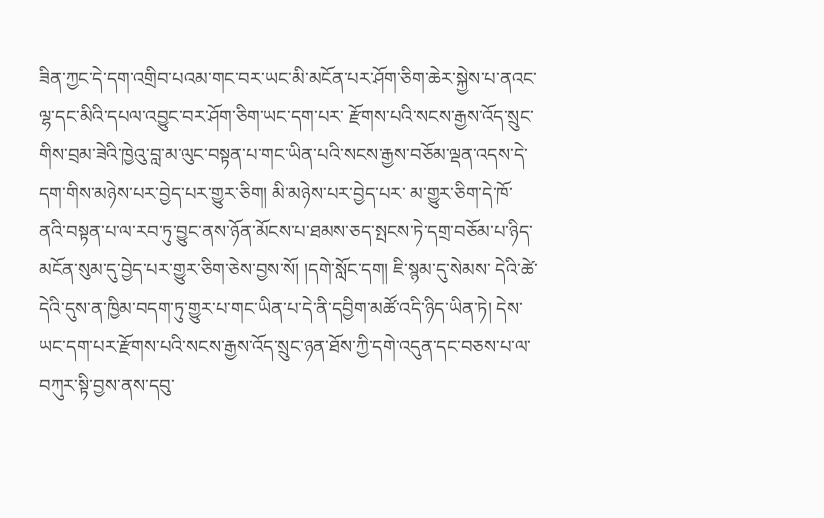ཟིན་ཀྱང་དེ་དག་འགྲིབ་པའམ་གང་བར་ཡང་མི་མངོན་པར་ཤོག་ཅིག་ཆེར་སྐྱེས་པ་ནའང་ལྷ་དང་མིའི་དཔལ་འབྱུང་བར་ཤོག་ཅིག་ཡང་དག་པར་ རྫོགས་པའི་སངས་རྒྱས་འོད་སྲུང་གིས་བྲམ་ཟེའི་ཁྱེའུ་བླ་མ་ལུང་བསྟན་པ་གང་ཡིན་པའི་སངས་རྒྱས་བཅོམ་ལྡན་འདས་དེ་དག་གིས་མཉེས་པར་བྱེད་པར་གྱུར་ཅིག། མི་མཉེས་པར་བྱེད་པར་ མ་གྱུར་ཅིག་དེ་ཁོ་ནའི་བསྟན་པ་ལ་རབ་ཏུ་བྱུང་ནས་ཉོན་མོངས་པ་ཐམས་ཅད་སྤངས་ཏེ་དགྲ་བཅོམ་པ་ཉིད་མངོན་སུམ་དུ་བྱེད་པར་གྱུར་ཅིག་ཅེས་བྱས་སོ། །དགེ་སློང་དག། ཇི་སྙམ་དུ་སེམས་ དེའི་ཚེ་དེའི་དུས་ན་ཁྱིམ་བདག་ཏུ་གྱུར་པ་གང་ཡིན་པ་དེ་ནི་དབྱིག་མཚོ་འདི་ཉིད་ཡིན་ཏེ། དེས་ཡང་དག་པར་རྫོགས་པའི་སངས་རྒྱས་འོད་སྲུང་ཉན་ཐོས་ཀྱི་དགེ་འདུན་དང་བཅས་པ་ལ་ བཀུར་སྟི་བྱས་ནས་དབུ་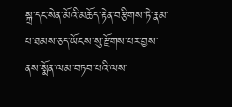སྐྲ་དང་སེན་མོའི་མཆོད་རྟེན་བརྩིགས་ཏེ་རྣམ་པ་ཐམས་ཅད་ཡོངས་སུ་རྫོགས་པར་བྱས་ནས་སྨོན་ལམ་བཏབ་པའི་ལས་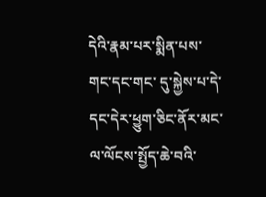དེའི་རྣམ་པར་སྨིན་པས་གང་དང་གང་ དུ་སྐྱེས་པ་དེ་དང་དེར་ཕྱུག་ཅིང་ནོར་མང་ལ་ལོངས་སྤྱོད་ཆེ་བའི་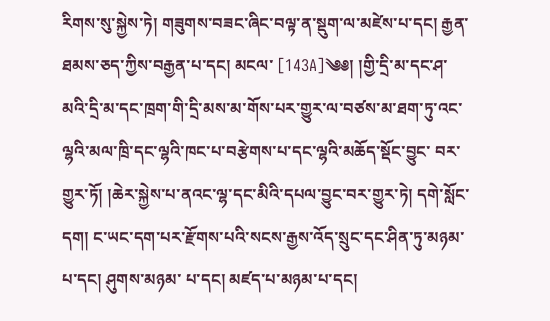རིགས་སུ་སྐྱེས་ཏེ། གཟུགས་བཟང་ཞིང་བལྟ་ན་སྡུག་ལ་མཛེས་པ་དང། རྒྱན་ཐམས་ཅད་ཀྱིས་བརྒྱན་པ་དང། མངལ་ [143A]༄༅། །གྱི་དྲི་མ་དང་ཤ་མའི་དྲི་མ་དང་ཁྲག་གི་དྲི་མས་མ་གོས་པར་གྱུར་ལ་བཙས་མ་ཐག་ཏུ་འང་ལྷའི་མལ་ཁྲི་དང་ལྷའི་ཁང་པ་བརྩེགས་པ་དང་ལྷའི་མཆོད་སྡོང་བྱུང་ བར་གྱུར་ཏོ། །ཆེར་སྐྱེས་པ་ནའང་ལྷ་དང་མིའི་དཔལ་བྱུང་བར་གྱུར་ཏེ། དགེ་སློང་དག། ང་ཡང་དག་པར་རྫོགས་པའི་སངས་རྒྱས་འོད་སྲུང་དང་ཤིན་ཏུ་མཉམ་པ་དང། ཤུགས་མཉམ་ པ་དང། མཛད་པ་མཉམ་པ་དང།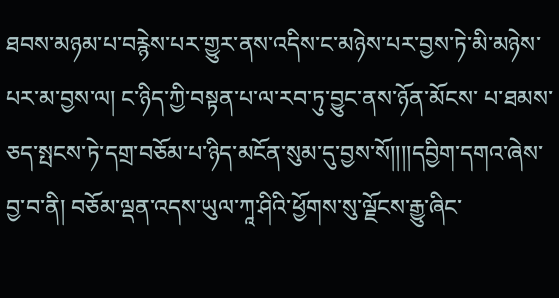ཐབས་མཉམ་པ་བརྙེས་པར་གྱུར་ནས་འདིས་ང་མཉེས་པར་བྱས་ཏེ་མི་མཉེས་པར་མ་བྱས་ལ། ང་ཉིད་ཀྱི་བསྟན་པ་ལ་རབ་ཏུ་བྱུང་ནས་ཉོན་མོངས་ པ་ཐམས་ཅད་སྤངས་ཏེ་དགྲ་བཅོམ་པ་ཉིད་མངོན་སུམ་དུ་བྱས་སོ།།།།དབྱིག་དགའ་ཞེས་བྱ་བ་ནི། བཅོམ་ལྡན་འདས་ཡུལ་ཀཱ་ཤིའི་ཕྱོགས་སུ་ལྗོངས་རྒྱུ་ཞིང་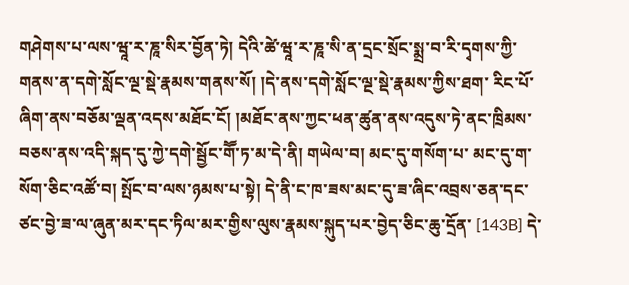གཤེགས་པ་ལས་ཝཱ་ར་ཎཱ་སིར་བྱོན་ཏེ། དེའི་ཚེ་ཝཱ་ར་ཎཱ་སི་ན་དྲང་སྲོང་སྨྲ་བ་རི་དྭགས་ཀྱི་གནས་ན་དགེ་སློང་ལྔ་སྡེ་རྣམས་གནས་སོ། །དེ་ནས་དགེ་སློང་ལྔ་སྡེ་རྣམས་ཀྱིས་ཐག་ རིང་པོ་ཞིག་ནས་བཅོམ་ལྡན་འདས་མཐོང་ངོ། །མཐོང་ནས་ཀྱང་ཕན་ཚུན་ནས་འདུས་ཏེ་ནང་ཁྲིམས་བཅས་ནས་འདི་སྐད་དུ་ཀྱེ་དགེ་སྦྱོང་གཽ་ཏ་མ་དེ་ནི། གཡེལ་བ། མང་དུ་གསོག་པ་ མང་དུ་ག་སོག་ཅིང་འཚོ་བ། སྤོང་བ་ལས་ཉམས་པ་སྟེ། དེ་ནི་ང་ཁ་ཟས་མང་དུ་ཟ་ཞིང་འབྲས་ཅན་དང་ཙང་བྱེ་ཟ་ལ་ཞུན་མར་དང་ཏིལ་མར་གྱིས་ལུས་རྣམས་སྐུད་པར་བྱེད་ཅིང་ཆུ་དྲོན་ [143B] དེ་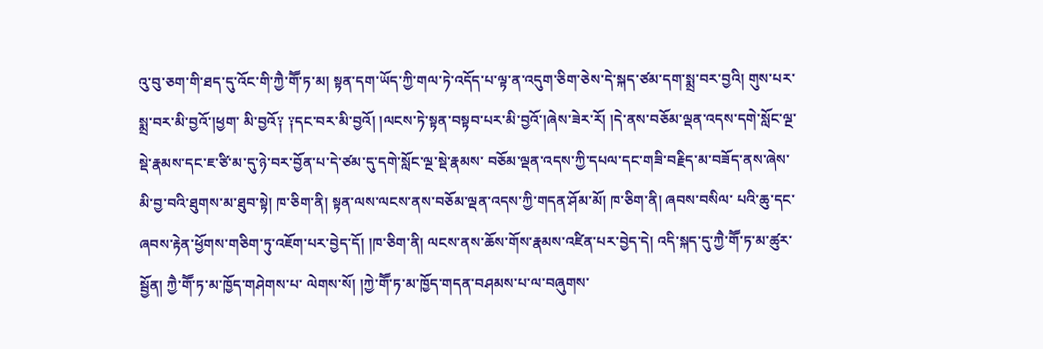འུ་བུ་ཅག་གི་ཐད་དུ་འོང་གི་ཀྱཻ་གཽ་ཏ་མ། སྟན་དག་ཡོད་ཀྱི་གལ་ཏེ་འདོད་པ་ལྟ་ན་འདུག་ཅིག་ཅེས་དེ་སྐད་ཙམ་དག་སྨྲ་བར་བྱའི། གུས་པར་སྨྲ་བར་མི་བྱའོ་།ཕྱག་ མི་བྱའོ༑ ༑དང་བར་མི་བྱའོ། །ལངས་ཏེ་སྟན་བསྟབ་པར་མི་བྱའོ་།ཞེས་ཟེར་རོ། །དེ་ནས་བཅོམ་ལྡན་འདས་དགེ་སློང་ལྔ་སྡེ་རྣམས་དང་ཇ་ཙི་མ་དུ་ཉེ་བར་བྱོན་པ་དེ་ཙམ་དུ་དགེ་སློང་ལྔ་སྡེ་རྣམས་ བཅོམ་ལྡན་འདས་ཀྱི་དཔལ་དང་གཟི་བརྗིད་མ་བཟོད་ནས་ཞེས་མི་བྱ་བའི་ཐུགས་མ་ཐུབ་སྟེ། ཁ་ཅིག་ནི། སྟན་ལས་ལངས་ནས་བཅོམ་ལྡན་འདས་ཀྱི་གདན་ཤོམ་མོ། ཁ་ཅིག་ནི། ཞབས་བསིལ་ པའི་ཆུ་དང་ཞབས་རྟེན་ཕྱོགས་གཅིག་ཏུ་འཇོག་པར་བྱེད་དོ། །ཁ་ཅིག་ནི། ལངས་ནས་ཆོས་གོས་རྣམས་འཛིན་པར་བྱེད་དེ། འདི་སྐད་དུ་ཀྱཻ་གཽ་ཏ་མ་ཚུར་སྦྱོན། ཀྱཻ་གཽ་ཏ་མ་ཁྱོད་གཤེགས་པ་ ལེགས་སོ། །ཀྱེ་གཽ་ཏ་མ་ཁྱོད་གདན་བཤམས་པ་ལ་བཞུགས་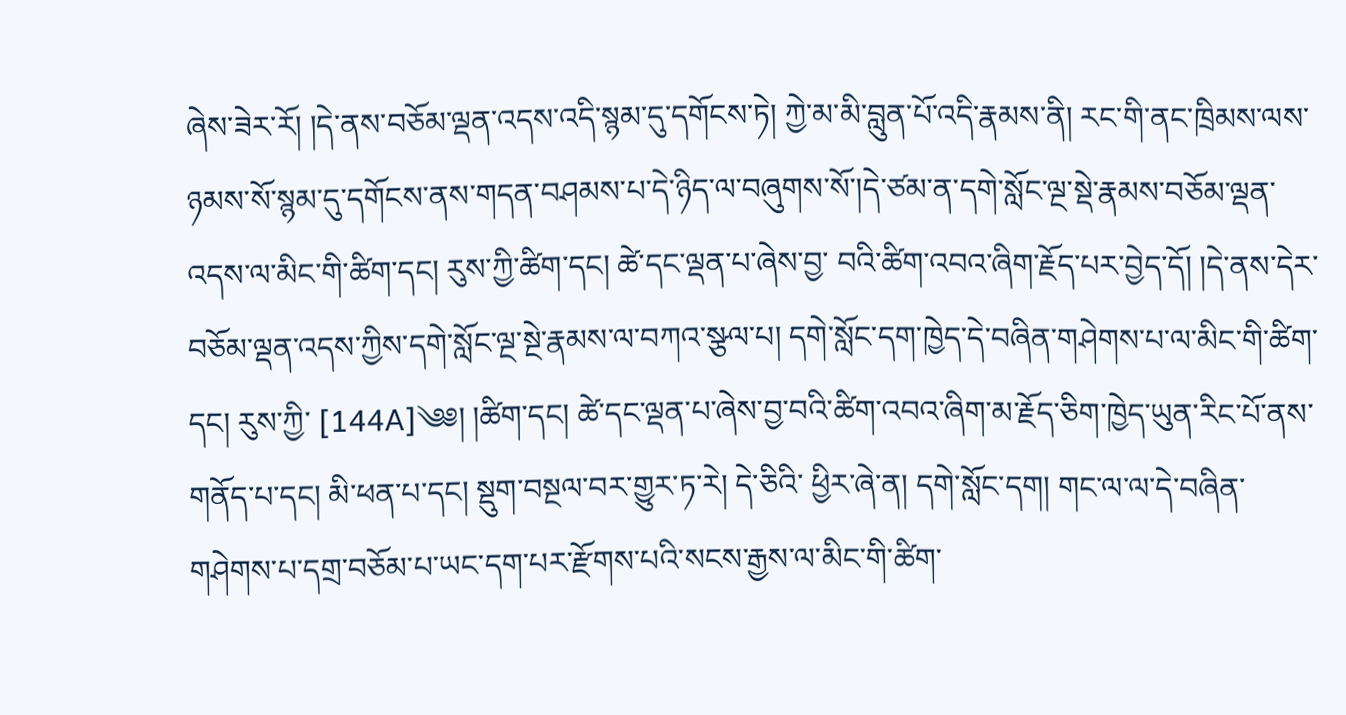ཞེས་ཟེར་རོ། །དེ་ནས་བཅོམ་ལྡན་འདས་འདི་སྙམ་དུ་དགོངས་ཏེ། ཀྱེ་མ་མི་བླུན་པོ་འདི་རྣམས་ནི། རང་གི་ནང་ཁྲིམས་ལས་ ཉམས་སོ་སྙམ་དུ་དགོངས་ནས་གདན་བཤམས་པ་དེ་ཉིད་ལ་བཞུགས་སོ་།དེ་ཙམ་ན་དགེ་སློང་ལྔ་སྡེ་རྣམས་བཅོམ་ལྡན་འདས་ལ་མིང་གི་ཚིག་དང། རུས་ཀྱི་ཚིག་དང། ཚེ་དང་ལྡན་པ་ཞེས་བྱ་ བའི་ཚིག་འབའ་ཞིག་རྗོད་པར་བྱེད་དོ། །དེ་ནས་དེར་བཅོམ་ལྡན་འདས་ཀྱིས་དགེ་སློང་ལྔ་སྔེ་རྣམས་ལ་བཀའ་སྩལ་པ། དགེ་སློང་དག་ཁྱེད་དེ་བཞིན་གཤེགས་པ་ལ་མིང་གི་ཚིག་དང། རུས་ཀྱི་ [144A]༄༅། །ཚིག་དང། ཚེ་དང་ལྡན་པ་ཞེས་བྱ་བའི་ཚིག་འབའ་ཞིག་མ་རྗོད་ཅིག་ཁྱེད་ཡུན་རིང་པོ་ནས་གནོད་པ་དང། མི་ཕན་པ་དང། སྡུག་བསྔལ་བར་གྱུར་ཏ་རེ། དེ་ཅིའི་ ཕྱིར་ཞེ་ན། དགེ་སློང་དག། གང་ལ་ལ་དེ་བཞིན་གཤེགས་པ་དགྲ་བཅོམ་པ་ཡང་དག་པར་རྫོགས་པའི་སངས་རྒྱས་ལ་མིང་གི་ཚིག་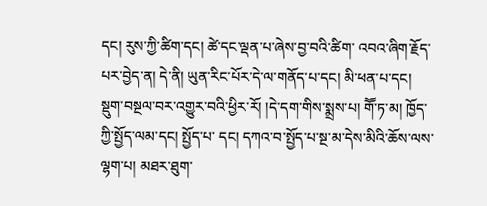དང། རུས་ཀྱི་ཚིག་དང། ཚེ་དང་ལྡན་པ་ཞེས་བྱ་བའི་ཚིག་ འབའ་ཞིག་རྗོད་པར་བྱེད་ན། དེ་ནི། ཡུན་རིང་པོར་དེ་ལ་གནོད་པ་དང། མི་ཕན་པ་དང། སྡུག་བསྔལ་བར་འགྱུར་བའི་ཕྱིར་རོ། །དེ་དག་གིས་སྨྲས་པ། གཽ་ཏ་མ། ཁྱོད་ཀྱི་སྤྱོད་ལམ་དང། སྤྱོད་པ་ དང། དཀའ་བ་སྤྱོད་པ་སྔ་མ་དེས་མིའི་ཆོས་ལས་ལྷག་པ། མཐར་ཐུག་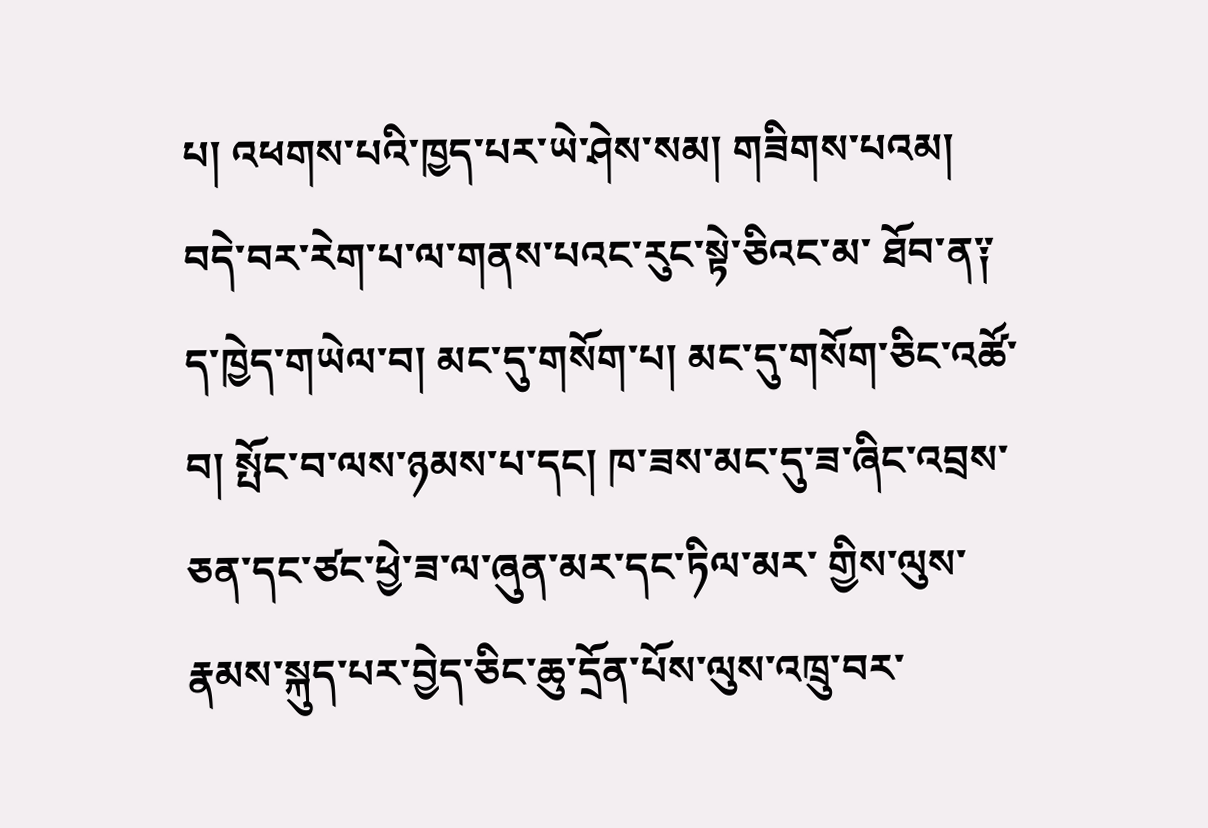པ། འཕགས་པའི་ཁྱད་པར་ཡེ་ཤེས་སམ། གཟིགས་པའམ། བདེ་བར་རེག་པ་ལ་གནས་པའང་རུང་སྟེ་ཅིའང་མ་ ཐོབ་ན༑ ད་ཁྱེད་གཡེལ་བ། མང་དུ་གསོག་པ། མང་དུ་གསོག་ཅིང་འཚོ་བ། སྤོང་བ་ལས་ཉམས་པ་དང། ཁ་ཟས་མང་དུ་ཟ་ཞིང་འབྲས་ཅན་དང་ཙང་ཕྱེ་ཟ་ལ་ཞུན་མར་དང་ཏིལ་མར་ གྱིས་ལུས་རྣམས་སྐུད་པར་བྱེད་ཅིང་ཆུ་དྲོན་པོས་ལུས་འཁྲུ་བར་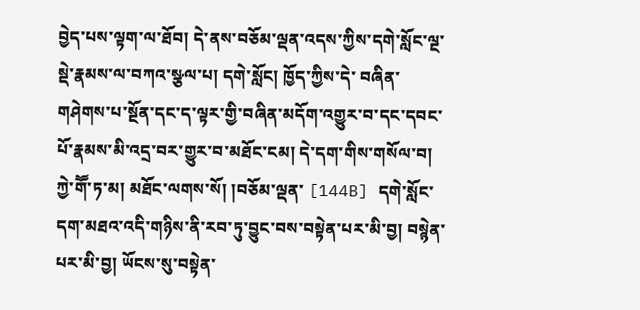བྱེད་པས་ལྟག་ལ་ཐོབ། དེ་ནས་བཅོམ་ལྡན་འདས་ཀྱིས་དགེ་སློང་ལྔ་སྡེ་རྣམས་ལ་བཀའ་སྩལ་པ། དགེ་སློང། ཁྱོད་ཀྱིས་དེ་ བཞིན་གཤེགས་པ་སྔོན་དང་ད་ལྟར་གྱི་བཞིན་མདོག་འགྱུར་བ་དང་དབང་པོ་རྣམས་མི་འདྲ་བར་གྱུར་བ་མཐོང་ངམ། དེ་དག་གིས་གསོལ་བ། ཀྱེ་གཽ་ཏ་མ། མཐོང་ལགས་སོ། །བཅོམ་ལྡན་ [144B] དགེ་སློང་དག་མཐའ་འདི་གཉིས་ནི་རབ་ཏུ་བྱུང་བས་བསྟེན་པར་མི་བྱ། བསྙེན་པར་མི་བྱ། ཡོངས་སུ་བསྟེན་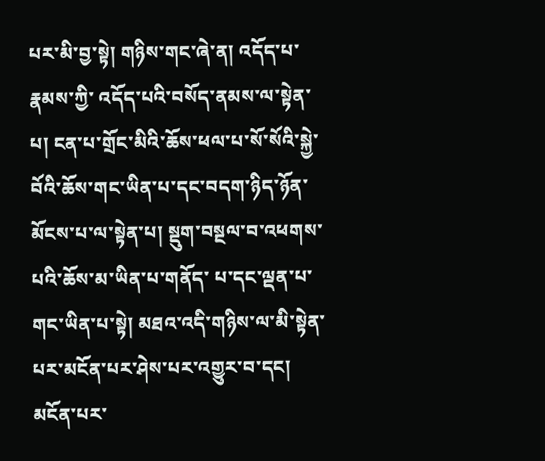པར་མི་བྱ་སྟེ། གཉིས་གང་ཞེ་ན། འདོད་པ་རྣམས་ཀྱི་ འདོད་པའི་བསོད་ནམས་ལ་སྟེན་པ། ངན་པ་གྲོང་མིའི་ཆོས་ཕལ་པ་སོ་སོའི་སྐྱེ་བོའི་ཆོས་གང་ཡིན་པ་དང་བདག་ཉིད་ཉོན་མོངས་པ་ལ་སྟེན་པ། སྡུག་བསྔལ་བ་འཕགས་པའི་ཆོས་མ་ཡིན་པ་གནོད་ པ་དང་ལྡན་པ་གང་ཡིན་པ་སྟེ། མཐའ་འདི་གཉིས་ལ་མི་སྟེན་པར་མངོན་པར་ཤེས་པར་འགྱུར་བ་དང། མངོན་པར་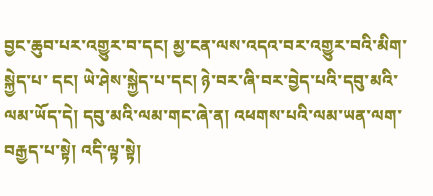བྱང་ཆུབ་པར་འགྱུར་བ་དང། མྱ་ངན་ལས་འདའ་བར་འགྱུར་བའི་མིག་སྐྱེད་པ་ དང། ཡེ་ཤེས་སྐྱེད་པ་དང། ཉེ་བར་ཞི་བར་བྱེད་པའི་དབུ་མའི་ལམ་ཡོད་དེ། དབུ་མའི་ལམ་གང་ཞེ་ན། འཕགས་པའི་ལམ་ཡན་ལག་བརྒྱད་པ་སྟེ། འདི་ལྟ་སྟེ།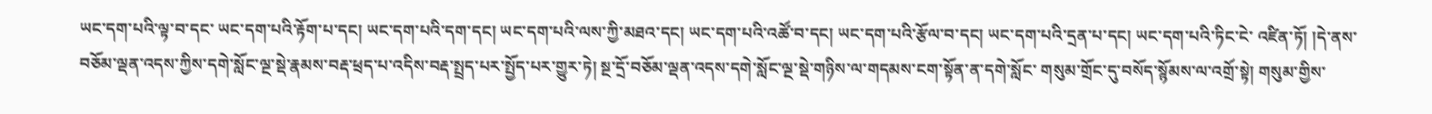ཡང་དག་པའི་ལྟ་བ་དང་ ཡང་དག་པའི་རྟོག་པ་དང། ཡང་དག་པའི་དག་དང། ཡང་དག་པའི་ལས་ཀྱི་མཐའ་དང། ཡང་དག་པའི་འཚོ་བ་དང། ཡང་དག་པའི་རྩོལ་བ་དང། ཡང་དག་པའི་དྲན་པ་དང། ཡང་དག་པའི་ཏིང་ངེ་ འཛིན་ཏོ། །དེ་ནས་བཅོམ་ལྡན་འདས་ཀྱིས་དགེ་སློང་ལྔ་སྡེ་རྣམས་བརྡ་ཕྲད་པ་འདིས་བརྡ་སྤྲད་པར་སྤྱོད་པར་གྱུར་ཏེ། སྔ་དྲོ་བཅོམ་ལྡན་འདས་དགེ་སློང་ལྔ་སྡེ་གཉིས་ལ་གདམས་ངག་སྟོན་ན་དགེ་སློང་ གསུམ་གྲོང་དུ་བསོད་སྙོམས་ལ་འགྲོ་སྟེ། གསུམ་གྱིས་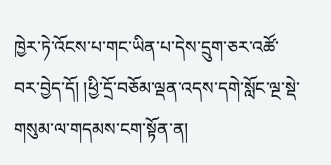ཁྱེར་ཏེ་འོངས་པ་གང་ཡིན་པ་དེས་དྲུག་ཅར་འཚོ་བར་བྱེད་དོ། །ཕྱི་དྲོ་བཅོམ་ལྡན་འདས་དགེ་སློང་ལྔ་སྡེ་གསུམ་ལ་གདམས་ངག་སྟོན་ན།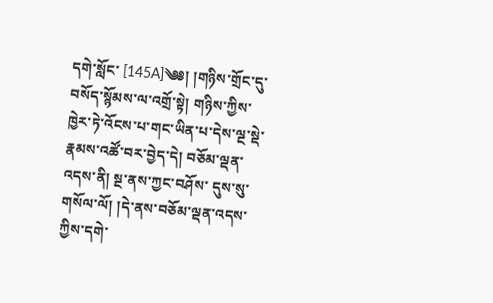དགེ་སློང་ [145A]༄༅། །གཉིས་གྲོང་དུ་བསོད་སྙོམས་ལ་འགྲོ་སྟེ། གཉིས་ཀྱིས་ཁྱེར་ཏེ་འོངས་པ་གང་ཡིན་པ་དེས་ལྔ་སྡེ་རྣམས་འཚོ་བར་བྱེད་དེ། བཅོམ་ལྡན་འདས་ནི། སྔ་ནས་ཀྱང་བཤོས་ དུས་སུ་གསོལ་ལོ། །དེ་ནས་བཅོམ་ལྡན་འདས་ཀྱིས་དགེ་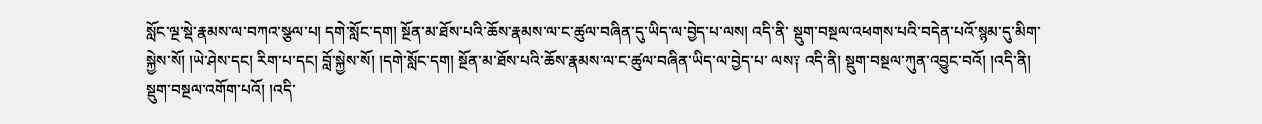སློང་ལྔ་སྡེ་རྣམས་ལ་བཀའ་སྩལ་པ། དགེ་སློང་དག། སྔོན་མ་ཐོས་པའི་ཆོས་རྣམས་ལ་ང་ཚུལ་བཞིན་དུ་ཡིད་ལ་བྱེད་པ་ལས། འདི་ནི་ སྡུག་བསྔལ་འཕགས་པའི་བདེན་པའོ་སྙམ་དུ་མིག་སྐྱེས་སོ། །ཡེ་ཤེས་དང། རིག་པ་དང། བློ་སྐྱེས་སོ། །དགེ་སློང་དག། སྔོན་མ་ཐོས་པའི་ཆོས་རྣམས་ལ་ང་ཚུལ་བཞིན་ཡིད་ལ་བྱེད་པ་ ལས༑ འདི་ནི། སྡུག་བསྔལ་ཀུན་འབྱུང་བའོ། །འདི་ནི། སྡུག་བསྔལ་འགོག་པའོ། །འདི་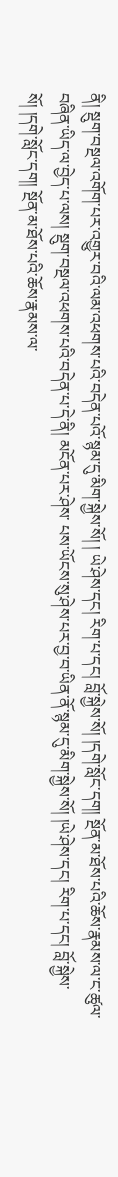ནི། སྡུག་བསྔལ་འགོག་པར་འགྱུར་བའི་ལམ་འཕགས་པའི་བདེན་པའོ་སྙམ་དུ་མིག་སྐྱེས་སོ། ། ཡེ་ཤེས་དང། རིག་པ་དང། བློ་སྐྱེས་སོ། །དགེ་སློང་དག། སྔོན་མ་ཐོས་པའི་ཆོས་རྣམས་ལ་ང་ཚུལ་བཞིན་ཡིད་ལ་བྱེད་པ་ལས། སྡུག་བསྔལ་འཕགས་པའི་བདེན་པ་དེ་ནི། མངོན་པར་ཤེས་ པས་ཡོངས་སུ་ཤེས་པར་བྱ་བ་ཡིན་ནོ་སྙམ་དུ་མིག་སྐྱེས་སོ། །ཡེ་ཤེས་དང། རིག་པ་དང། བློ་སྐྱེས་སོ། །དགེ་སློང་དག། སྔོན་མ་ཐོས་པའི་ཆོས་རྣམས་ལ་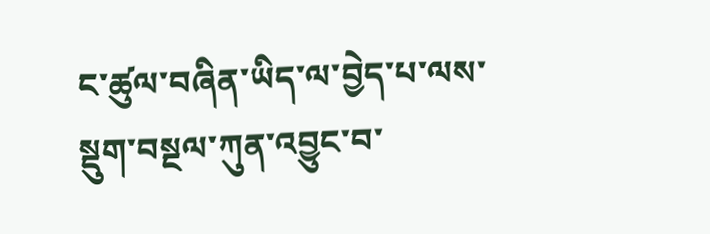ང་ཚུལ་བཞིན་ཡིད་ལ་བྱེད་པ་ལས་ སྡུག་བསྔལ་ཀུན་འབྱུང་བ་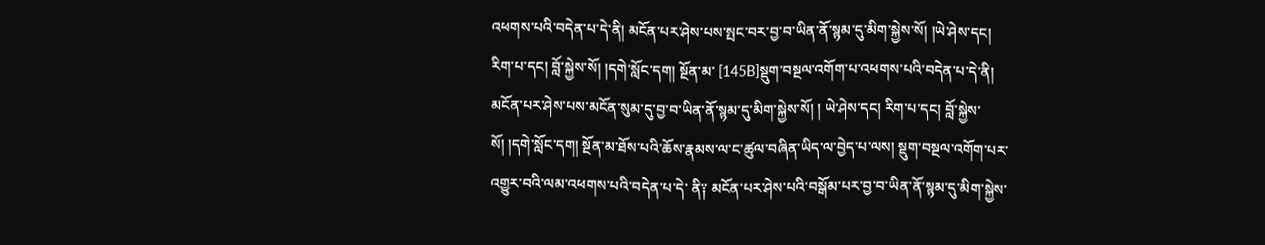འཕགས་པའི་བདེན་པ་དེ་ནི། མངོན་པར་ཤེས་པས་སྤང་བར་བྱ་བ་ཡིན་ནོ་སྙམ་དུ་མིག་སྐྱེས་སོ། །ཡེ་ཤེས་དང། རིག་པ་དང། བློ་སྐྱེས་སོ། །དགེ་སློང་དག། སྔོན་མ་ [145B]སྡུག་བསྔལ་འགོག་པ་འཕགས་པའི་བདེན་པ་དེ་ནི། མངོན་པར་ཤེས་པས་མངོན་སུམ་དུ་བྱ་བ་ཡིན་ནོ་སྙམ་དུ་མིག་སྐྱེས་སོ། ། ཡེ་ཤེས་དང། རིག་པ་དང། བློ་སྐྱེས་སོ། །དགེ་སློང་དག། སྔོན་མ་ཐོས་པའི་ཆོས་རྣམས་ལ་ང་ཚུལ་བཞིན་ཡིད་ལ་བྱེད་པ་ལས། སྡུག་བསྔལ་འགོག་པར་འགྱུར་བའི་ལམ་འཕགས་པའི་བདེན་པ་དེ་ ནི༑ མངོན་པར་ཤེས་པའི་བསྒོམ་པར་བྱ་བ་ཡིན་ནོ་སྙམ་དུ་མིག་སྐྱེས་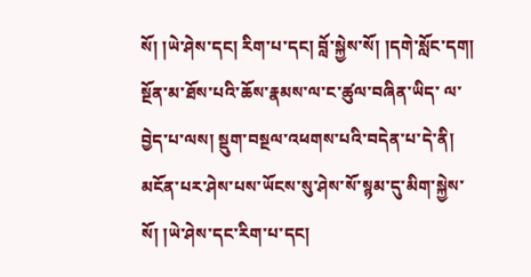སོ། །ཡེ་ཤེས་དང། རིག་པ་དང། བློ་སྐྱེས་སོ། །དགེ་སློང་དག། སྔོན་མ་ཐོས་པའི་ཆོས་རྣམས་ལ་ང་ཚུལ་བཞིན་ཡིད་ ལ་བྱེད་པ་ལས། སྡུག་བསྔལ་འཕགས་པའི་བདེན་པ་དེ་ནི། མངོན་པར་ཤེས་པས་ཡོངས་སུ་ཤེས་སོ་སྙམ་དུ་མིག་སྐྱེས་སོ། །ཡེ་ཤེས་དང་རིག་པ་དང།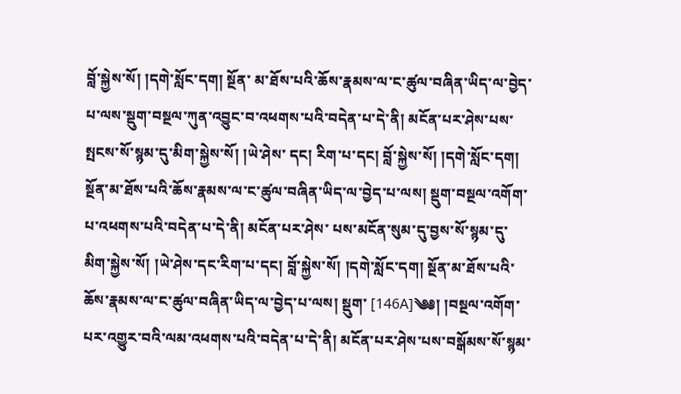བློ་སྐྱེས་སོ། །དགེ་སློང་དག། སྔོན་ མ་ཐོས་པའི་ཆོས་རྣམས་ལ་ང་ཚུལ་བཞིན་ཡིད་ལ་བྱེད་པ་ལས་སྡུག་བསྔལ་ཀུན་འབྱུང་བ་འཕགས་པའི་བདེན་པ་དེ་ནི། མངོན་པར་ཤེས་པས་སྤངས་སོ་སྙམ་དུ་མིག་སྐྱེས་སོ། །ཡེ་ཤེས་ དང། རིག་པ་དང། བློ་སྐྱེས་སོ། །དགེ་སློང་དག། སྔོན་མ་ཐོས་པའི་ཆོས་རྣམས་ལ་ང་ཚུལ་བཞིན་ཡིད་ལ་བྱེད་པ་ལས། སྡུག་བསྔལ་འགོག་པ་འཕགས་པའི་བདེན་པ་དེ་ནི། མངོན་པར་ཤེས་ པས་མངོན་སུམ་དུ་བྱས་སོ་སྙམ་དུ་མིག་སྐྱེས་སོ། །ཡེ་ཤེས་དང་རིག་པ་དང། བློ་སྐྱེས་སོ། །དགེ་སློང་དག། སྔོན་མ་ཐོས་པའི་ཆོས་རྣམས་ལ་ང་ཚུལ་བཞིན་ཡིད་ལ་བྱེད་པ་ལས། སྡུག་ [146A]༄༅། །བསྔལ་འགོག་པར་འགྱུར་བའི་ལམ་འཕགས་པའི་བདེན་པ་དེ་ནི། མངོན་པར་ཤེས་པས་བསྒོམས་སོ་སྙམ་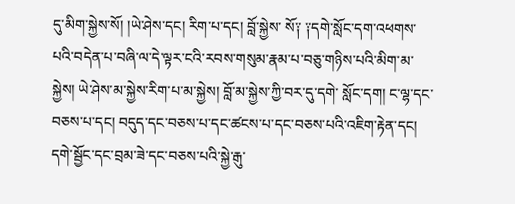དུ་མིག་སྐྱེས་སོ། །ཡེ་ཤེས་དང། རིག་པ་དང། བློ་སྐྱེས་ སོ༑ ༑དགེ་སློང་དག་འཕགས་པའི་བདེན་པ་བཞི་ལ་དེ་ལྟར་ངའི་རབས་གསུམ་རྣམ་པ་བཅུ་གཉིས་པའི་མིག་མ་སྐྱེས། ཡེ་ཤེས་མ་སྐྱེས་རིག་པ་མ་སྐྱེས། བློ་མ་སྐྱེས་ཀྱི་བར་དུ་དགེ་ སློང་དག། ང་ལྷ་དང་བཅས་པ་དང། བདུད་དང་བཅས་པ་དང་ཚངས་པ་དང་བཅས་པའི་འཇིག་རྟེན་དང། དགེ་སྦྱོང་དང་བྲམ་ཟེ་དང་བཅས་པའི་སྐྱེ་རྒུ་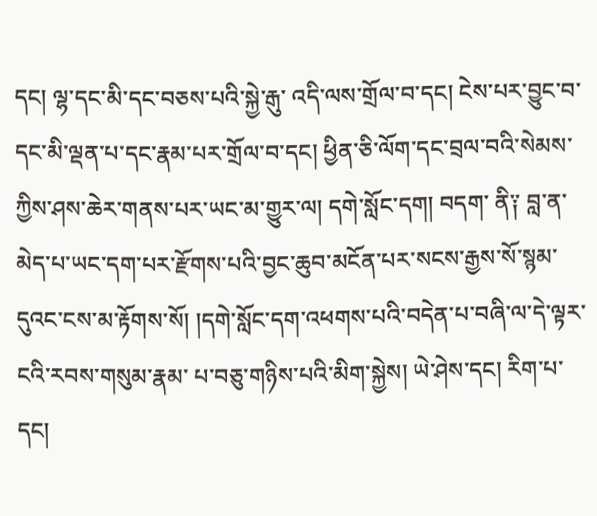དང། ལྷ་དང་མི་དང་བཅས་པའི་སྐྱེ་རྒུ་ འདི་ལས་གྲོལ་བ་དང། ངེས་པར་བྱུང་བ་དང་མི་ལྡན་པ་དང་རྣམ་པར་གྲོལ་བ་དང། ཕྱིན་ཅི་ལོག་དང་བྲལ་བའི་སེམས་ཀྱིས་ཤས་ཆེར་གནས་པར་ཡང་མ་གྱུར་ལ། དགེ་སློང་དག། བདག་ ནི༑ བླ་ན་མེད་པ་ཡང་དག་པར་རྫོགས་པའི་བྱང་ཆུབ་མངོན་པར་སངས་རྒྱས་སོ་སྙམ་དུའང་ངས་མ་རྟོགས་སོ། །དགེ་སློང་དག་འཕགས་པའི་བདེན་པ་བཞི་ལ་དེ་ལྟར་ངའི་རབས་གསུམ་རྣམ་ པ་བཅུ་གཉིས་པའི་མིག་སྐྱེས། ཡེ་ཤེས་དང། རིག་པ་དང།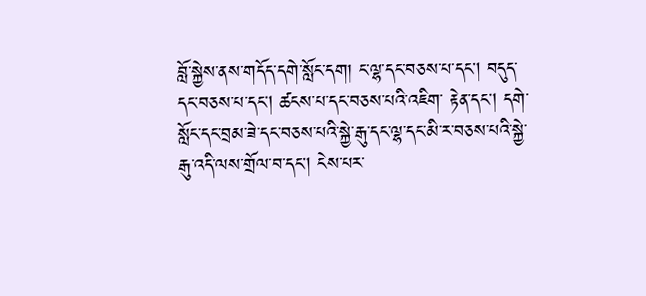བློ་སྐྱེས་ནས་གདོད་དགེ་སློང་དག། ང་ལྷ་དང་བཅས་པ་དང། བདུད་དང་བཅས་པ་དང། ཚངས་པ་དང་བཅས་པའི་འཇིག་ རྟེན་དང། དགེ་སློང་དང་བྲམ་ཟེ་དང་བཅས་པའི་སྐྱེ་རྒུ་དང་ལྷ་དང་མི་ར་བཅས་པའི་སྐྱེ་རྒུ་འདི་ལས་གྲོལ་བ་དང། ངེས་པར་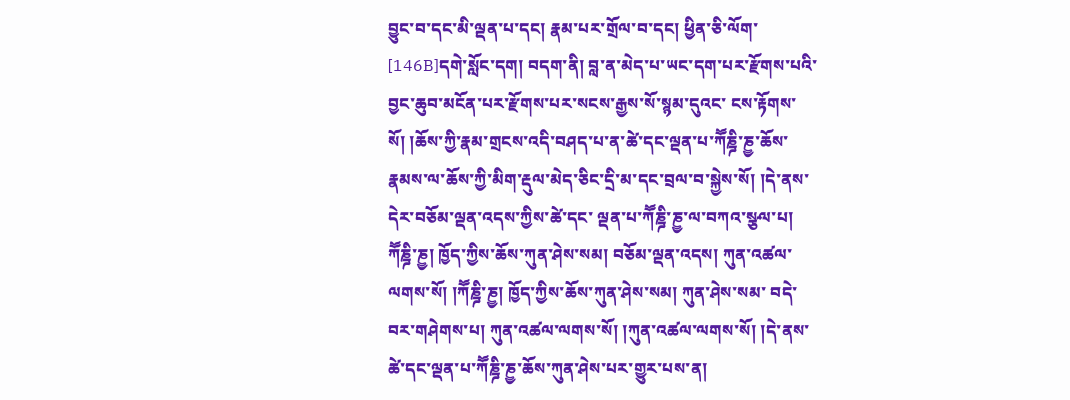བྱུང་བ་དང་མི་ལྡན་པ་དང། རྣམ་པར་གྲོལ་བ་དང། ཕྱིན་ཅི་ལོག་ [146B]དགེ་སློང་དག། བདག་ནི། བླ་ན་མེད་པ་ཡང་དག་པར་རྫོགས་པའི་བྱང་ཆུབ་མངོན་པར་རྫོགས་པར་སངས་རྒྱས་སོ་སྙམ་དུའང་ ངས་རྟོགས་སོ། །ཆོས་ཀྱི་རྣམ་གྲངས་འདི་བཤད་པ་ན་ཚེ་དང་ལྡན་པ་ཀཽཎྜི་ཎྱ་ཆོས་རྣམས་ལ་ཆོས་ཀྱི་མིག་རྡུལ་མེད་ཅིང་དྲི་མ་དང་བྲལ་བ་སྐྱེས་སོ། །དེ་ནས་དེར་བཅོམ་ལྡན་འདས་ཀྱིས་ཚེ་དང་ ལྡན་པ་ཀཽཎྜི་ཎྱ་ལ་བཀའ་སྩལ་པ། ཀཽཎྜི་ཎྱ། ཁྱོད་ཀྱིས་ཆོས་ཀུན་ཤེས་སམ། བཅོམ་ལྡན་འདས། ཀུན་འཚལ་ལགས་སོ། །ཀཽཎྜི་ཎྱ། ཁྱོད་ཀྱིས་ཆོས་ཀུན་ཤེས་སམ། ཀུན་ཤེས་སམ་ བདེ་བར་གཤེགས་པ། ཀུན་འཚལ་ལགས་སོ། །ཀུན་འཚལ་ལགས་སོ། །དེ་ནས་ཚེ་དང་ལྡན་པ་ཀཽཎྜི་ཎྱ་ཆོས་ཀུན་ཤེས་པར་གྱུར་པས་ན།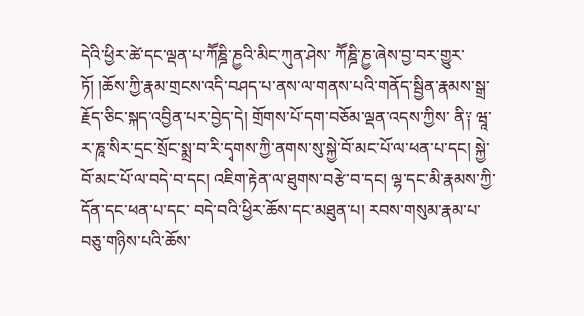དེའི་ཕྱིར་ཚེ་དང་ལྡན་པ་ཀཽཎྜི་ཎྱའི་མིང་ཀུན་ཤེས་ ཀཽཎྜི་ཎྱ་ཞེས་བྱ་བར་གྱུར་ཏོ། །ཆོས་ཀྱི་རྣམ་གྲངས་འདི་བཤད་པ་ནས་ལ་གནས་པའི་གནོད་སྦྱིན་རྣམས་སྒྲ་རྗོད་ཅིང་སྐད་འབྱིན་པར་བྱེད་དེ། གྲོགས་པོ་དག་བཅོམ་ལྡན་འདས་ཀྱིས་ ནི༑ ཝཱ་ར་ཎཱ་སིར་དྲང་སྲོང་སྨྲ་བ་རི་དྭགས་ཀྱི་ནགས་སུ་སྐྱེ་བོ་མང་པོ་ལ་ཕན་པ་དང། སྐྱེ་བོ་མང་པོ་ལ་བདེ་བ་དང། འཇིག་རྟེན་ལ་ཐུགས་བརྩེ་བ་དང། ལྷ་དང་མི་རྣམས་ཀྱི་དོན་དང་ཕན་པ་དང་ བདེ་བའི་ཕྱིར་ཆོས་དང་མཐུན་པ། རབས་གསུམ་རྣམ་པ་བཅུ་གཉིས་པའི་ཆོས་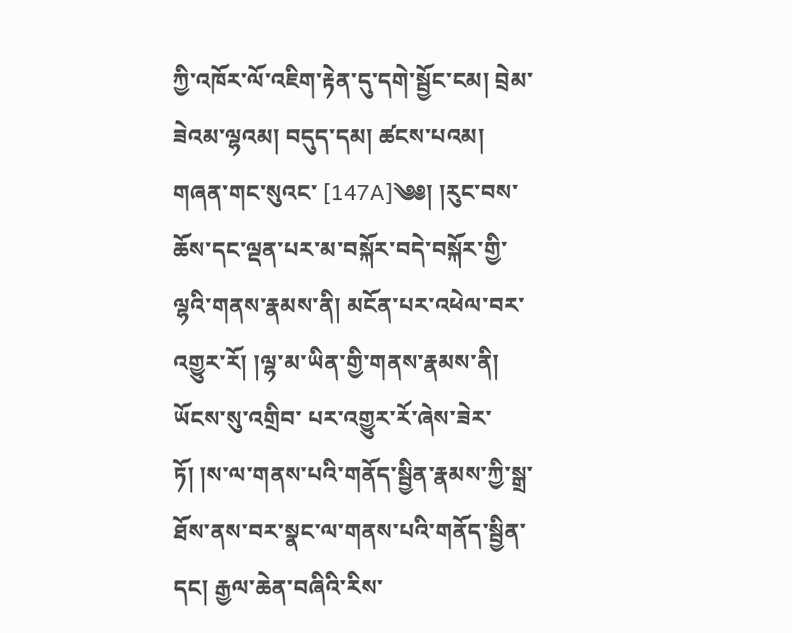ཀྱི་འཁོར་ལོ་འཇིག་རྟེན་དུ་དགེ་སྦྱོང་ངམ། བྲེམ་ཟེའམ་ལྷའམ། བདུད་དམ། ཚངས་པའམ། གཞན་གང་སུའང་ [147A]༄༅། །རུང་བས་ཆོས་དང་ལྡན་པར་མ་བསྐོར་བདེ་བསྐོར་གྱི་ལྷའི་གནས་རྣམས་ནི། མངོན་པར་འཕེལ་བར་འགྱུར་རོ། །ལྷ་མ་ཡིན་གྱི་གནས་རྣམས་ནི། ཡོངས་སུ་འགྲིབ་ པར་འགྱུར་རོ་ཞེས་ཟེར་ཏོ། །ས་ལ་གནས་པའི་གནོད་སྦྱིན་རྣམས་ཀྱི་སྒྲ་ཐོས་ནས་བར་སྣང་ལ་གནས་པའི་གནོད་སྦྱིན་དང། རྒྱལ་ཆེན་བཞིའི་རིས་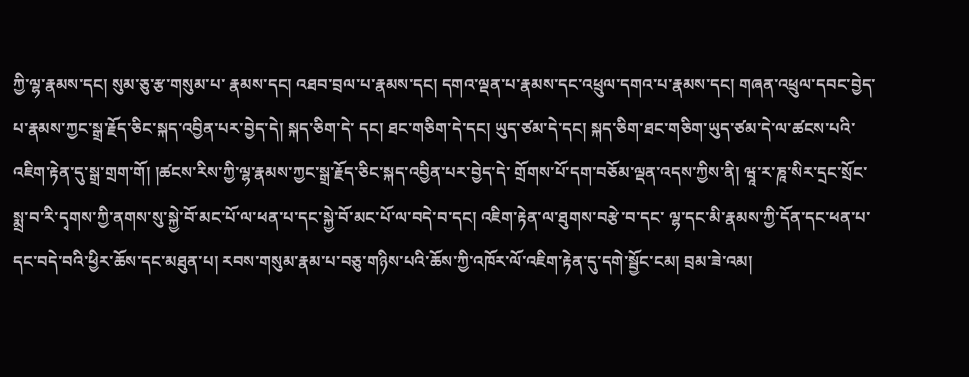ཀྱི་ལྷ་རྣམས་དང། སུམ་ཅུ་རྩ་གསུམ་པ་ རྣམས་དང། འཐབ་བྲལ་པ་རྣམས་དང། དགའ་ལྡན་པ་རྣམས་དང་འཕྲུལ་དགའ་པ་རྣམས་དང། གཞན་འཕྲུལ་དབང་བྱེད་པ་རྣམས་ཀྱང་སྒྲ་རྗོད་ཅིང་སྐད་འབྱིན་པར་བྱེད་དེ། སྐད་ཅིག་དེ་ དང། ཐང་གཅིག་དེ་དང། ཡུད་ཙམ་དེ་དང། སྐད་ཅིག་ཐང་གཅིག་ཡུད་ཙམ་དེ་ལ་ཚངས་པའི་འཇིག་རྟེན་དུ་སྒྲ་གྲག་གོ། །ཚངས་རིས་ཀྱི་ལྷ་རྣམས་ཀྱང་སྒྲ་རྗོད་ཅིང་སྐད་འབྱིན་པར་བྱེད་དེ་ གྲོགས་པོ་དག་བཅོམ་ལྡན་འདས་ཀྱིས་ནི། ཝཱ་ར་ཎཱ་སིར་དྲང་སྲོང་སྨྲ་བ་རི་དྭགས་ཀྱི་ནགས་སུ་སྐྱེ་བོ་མང་པོ་ལ་ཕན་པ་དང་སྐྱེ་བོ་མང་པོ་ལ་བདེ་བ་དང། འཇིག་རྟེན་ལ་ཐུགས་བརྩེ་བ་དང་ ལྷ་དང་མི་རྣམས་ཀྱི་དོན་དང་ཕན་པ་དང་བདེ་བའི་ཕྱིར་ཆོས་དང་མཐུན་པ། རབས་གསུམ་རྣམ་པ་བཅུ་གཉིས་པའི་ཆོས་ཀྱི་འཁོར་ལོ་འཇིག་རྟེན་དུ་དགེ་སྦྱོང་ངམ། བྲམ་ཟེ་འམ།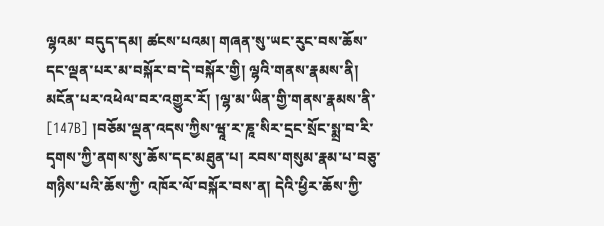ལྷའམ་ བདུད་དམ། ཚངས་པའམ། གཞན་སུ་ཡང་རུང་བས་ཆོས་དང་ལྡན་པར་མ་བསྐོར་བ་དེ་བསྐོར་གྱི། ལྷའི་གནས་རྣམས་ནི། མངོན་པར་འཕེལ་བར་འགྱུར་རོ། །ལྷ་མ་ཡིན་གྱི་གནས་རྣམས་ནི་ [147B] །བཅོམ་ལྡན་འདས་ཀྱིས་ཝཱ་ར་ཎཱ་སིར་དྲང་སྲོང་སྨྲ་བ་རི་དྭགས་ཀྱི་ནགས་སུ་ཆོས་དང་མཐུན་པ། རབས་གསུམ་རྣམ་པ་བཅུ་གཉིས་པའི་ཆོས་ཀྱི་ འཁོར་ལོ་བསྐོར་བས་ན། དེའི་ཕྱིར་ཆོས་ཀྱི་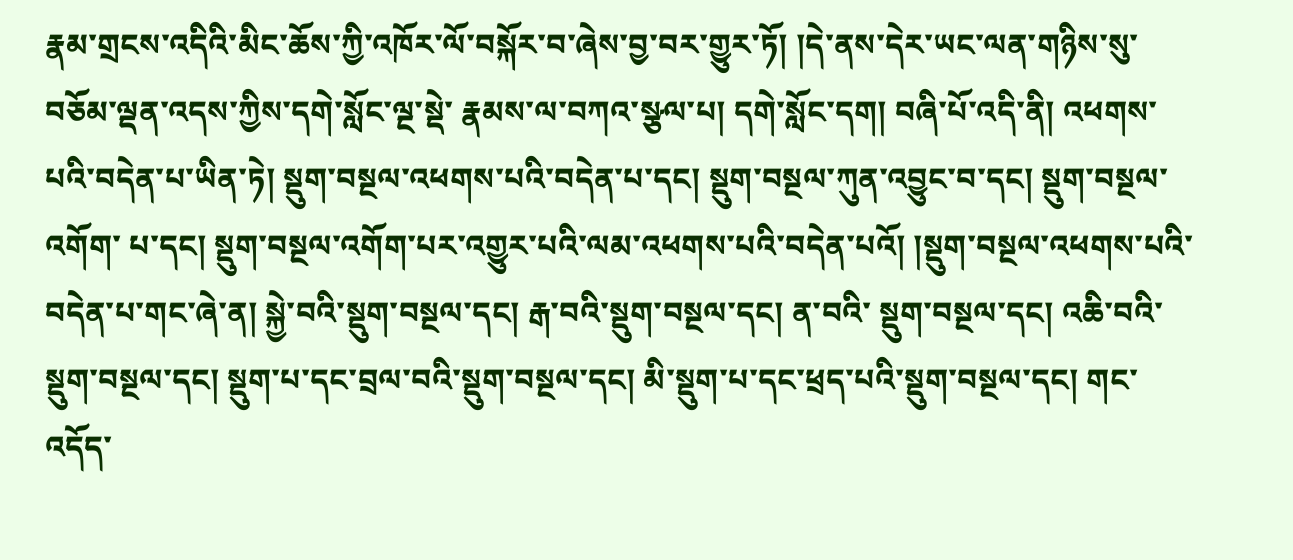རྣམ་གྲངས་འདིའི་མིང་ཆོས་ཀྱི་འཁོར་ལོ་བསྐོར་བ་ཞེས་བྱ་བར་གྱུར་ཏོ། །དེ་ནས་དེར་ཡང་ལན་གཉིས་སུ་བཅོམ་ལྡན་འདས་ཀྱིས་དགེ་སློང་ལྔ་སྡེ་ རྣམས་ལ་བཀའ་སྩལ་པ། དགེ་སློང་དག། བཞི་པོ་འདི་ནི། འཕགས་པའི་བདེན་པ་ཡིན་ཏེ། སྡུག་བསྔལ་འཕགས་པའི་བདེན་པ་དང། སྡུག་བསྔལ་ཀུན་འབྱུང་བ་དང། སྡུག་བསྔལ་འགོག་ པ་དང། སྡུག་བསྔལ་འགོག་པར་འགྱུར་པའི་ལམ་འཕགས་པའི་བདེན་པའོ། །སྡུག་བསྔལ་འཕགས་པའི་བདེན་པ་གང་ཞེ་ན། སྐྱེ་བའི་སྡུག་བསྔལ་དང། རྒ་བའི་སྡུག་བསྔལ་དང། ན་བའི་ སྡུག་བསྔལ་དང། འཆི་བའི་སྡུག་བསྔལ་དང། སྡུག་པ་དང་བྲལ་བའི་སྡུག་བསྔལ་དང། མི་སྡུག་པ་དང་ཕྲད་པའི་སྡུག་བསྔལ་དང། གང་འདོད་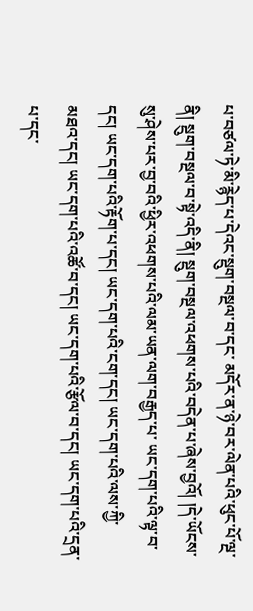པ་བཙལ་ཏེ་མི་རྙེད་པ་དེའང་སྡུག་བསྔལ་བ་དང་ མདོར་ན་ཉེ་བར་ལེན་པའི་ཕུང་པོ་ལྔ་ནི། སྡུག་བསྔལ་བ་སྟེ་འདི་ནི། སྡུག་བསྔལ་འཕགས་པའི་བདེན་པ་ཞེས་བྱའོ། །དེ་ཡོངས་སུ་ཤེས་པར་བྱ་བའི་ཕྱིར་འཕགས་པའི་ལམ་ཡན་ལག་བརྒྱད་པ་ ཡང་དག་པའི་ལྟ་བ་དང། ཡང་དག་པའི་རྟོག་པ་དང། ཡང་དག་པའི་ངག་དང། ཡང་དག་པའི་ལས་ཀྱི་མཐའ་དང། ཡང་དག་པའི་འཚོ་བ་དང། ཡང་དག་པའི་རྩོལ་བ་དང། ཡང་དག་པའི་དྲན་པ་དང་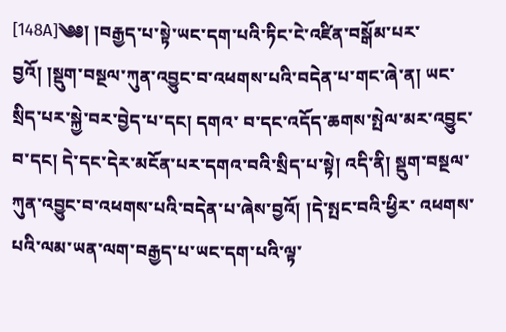[148A]༄༅། །བརྒྱད་པ་སྟེ་ཡང་དག་པའི་ཏིང་ངེ་འཛིན་བསྒོམ་པར་བྱའོ། །སྡུག་བསྔལ་ཀུན་འབྱུང་བ་འཕགས་པའི་བདེན་པ་གང་ཞེ་ན། ཡང་སྲིད་པར་སྐྱེ་བར་བྱེད་པ་དང། དགའ་ བ་དང་འདོད་ཆགས་སྤེལ་མར་འབྱུང་བ་དང། དེ་དང་དེར་མངོན་པར་དགའ་བའི་སྲིད་པ་སྟེ། འདི་ནི། སྡུག་བསྔལ་ཀུན་འབྱུང་བ་འཕགས་པའི་བདེན་པ་ཞེས་བྱའོ། །དེ་སྤང་བའི་ཕྱིར་ འཕགས་པའི་ལམ་ཡན་ལག་བརྒྱད་པ་ཡང་དག་པའི་ལྟ་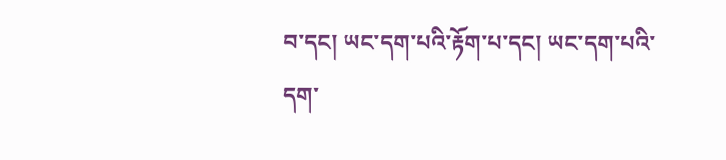བ་དང། ཡང་དག་པའི་རྟོག་པ་དང། ཡང་དག་པའི་དག་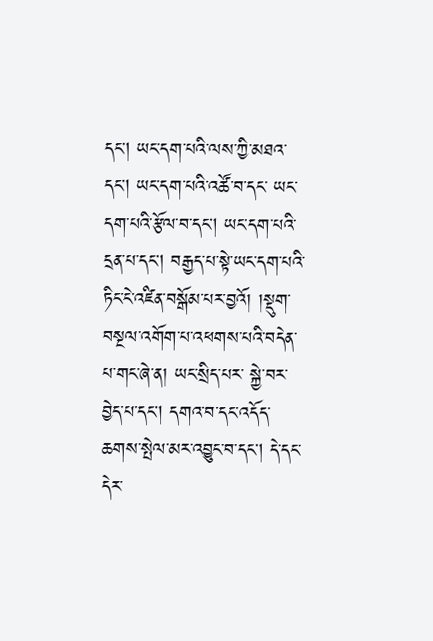དང། ཡང་དག་པའི་ལས་ཀྱི་མཐའ་དང། ཡང་དག་པའི་འཚོ་བ་དང་ ཡང་དག་པའི་རྩོལ་བ་དང། ཡང་དག་པའི་དྲན་པ་དང། བརྒྱད་པ་སྟེ་ཡང་དག་པའི་ཏིང་ངེ་འཛིན་བསྒོམ་པར་བྱའོ། །སྡུག་བསྔལ་འགོག་པ་འཕགས་པའི་བདེན་པ་གང་ཞེ་ན། ཡང་སྲིད་པར་ སྐྱེ་བར་བྱེད་པ་དང། དགའ་བ་དང་འདོད་ཆགས་སྤེལ་མར་འབྱུང་བ་དང། དེ་དང་དེར་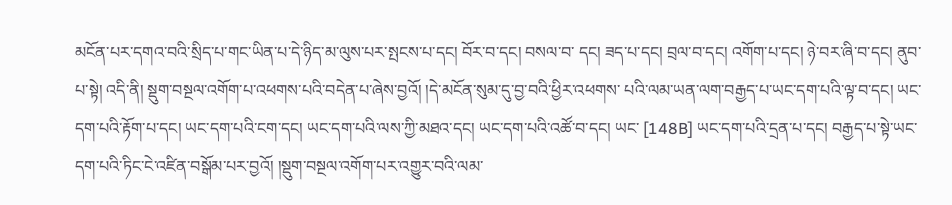མངོན་པར་དགའ་བའི་སྲིད་པ་གང་ཡིན་པ་དེ་ཉིད་མ་ལུས་པར་སྤངས་པ་དང། བོར་བ་དང། བསལ་བ་ དང། ཟད་པ་དང། བྲལ་བ་དང། འགོག་པ་དང། ཉེ་བར་ཞི་བ་དང། ནུབ་པ་སྟེ། འདི་ནི། སྡུག་བསྔལ་འགོག་པ་འཕགས་པའི་བདེན་པ་ཞེས་བྱའོ། །དེ་མངོན་སུམ་དུ་བྱ་བའི་ཕྱིར་འཕགས་ པའི་ལམ་ཡན་ལག་བརྒྱད་པ་ཡང་དག་པའི་ལྟ་བ་དང། ཡང་དག་པའི་རྟོག་པ་དང། ཡང་དག་པའི་ངག་དང། ཡང་དག་པའི་ལས་ཀྱི་མཐའ་དང། ཡང་དག་པའི་འཚོ་བ་དང། ཡང་ [148B] ཡང་དག་པའི་དྲན་པ་དང། བརྒྱད་པ་སྟེ་ཡང་དག་པའི་ཏིང་ངེ་འཛིན་བསྒོམ་པར་བྱའོ། །སྡུག་བསྔལ་འགོག་པར་འགྱུར་བའི་ལམ་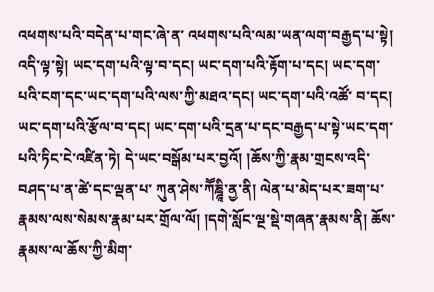འཕགས་པའི་བདེན་པ་གང་ཞེ་ན་ འཕགས་པའི་ལམ་ཡན་ལག་བརྒྱད་པ་སྟེ། འདི་ལྟ་སྟེ། ཡང་དག་པའི་ལྟ་བ་དང། ཡང་དག་པའི་རྟོག་པ་དང། ཡང་དག་པའི་ངག་དང་ཡང་དག་པའི་ལས་ཀྱི་མཐའ་དང། ཡང་དག་པའི་འཚོ་ བ་དང། ཡང་དག་པའི་རྩོལ་བ་དང། ཡང་དག་པའི་དྲན་པ་དང་བརྒྱད་པ་སྟེ་ཡང་དག་པའི་ཏིང་ངེ་འཛིན་ཏེ། དེ་ཡང་བསྒོམ་པར་བྱའོ། །ཆོས་ཀྱི་རྣམ་གྲངས་འདི་བཤད་པ་ན་ཚེ་དང་ལྡན་པ་ ཀུན་ཤེས་ཀཽཎྜཱི་ནྱ་ནི། ལེན་པ་མེད་པར་ཟག་པ་རྣམས་ལས་སེམས་རྣམ་པར་གྲོལ་ལོ། །དགེ་སློང་ལྔ་སྡེ་གཞན་རྣམས་ནི། ཆོས་རྣམས་ལ་ཆོས་ཀྱི་མིག་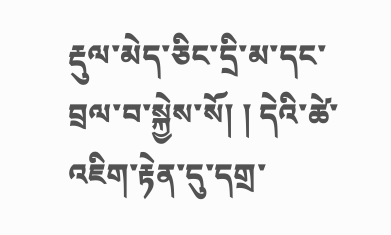རྡུལ་མེད་ཅིང་དྲི་མ་དང་བྲལ་བ་སྐྱེས་སོ། ། དེའི་ཚེ་འཇིག་རྟེན་དུ་དགྲ་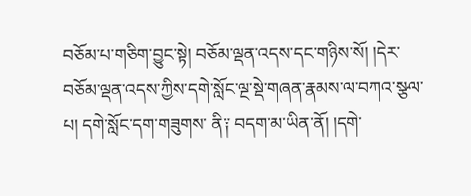བཅོམ་པ་གཅིག་བྱུང་སྟེ། བཅོམ་ལྡན་འདས་དང་གཉིས་སོ། །དེར་བཅོམ་ལྡན་འདས་ཀྱིས་དགེ་སློང་ལྔ་སྡེ་གཞན་རྣམས་ལ་བཀའ་སྩལ་པ། དགེ་སློང་དག་གཟུགས་ ནི༑ བདག་མ་ཡིན་ནོ། །དགེ་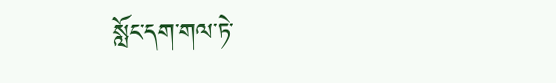སློང་དག་གལ་ཏེ་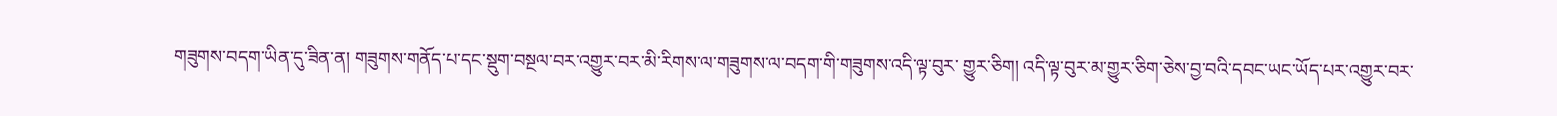གཟུགས་བདག་ཡིན་དུ་ཟིན་ན། གཟུགས་གནོད་པ་དང་སྡུག་བསྔལ་བར་འགྱུར་བར་མི་རིགས་ལ་གཟུགས་ལ་བདག་གི་གཟུགས་འདི་ལྟ་བུར་ གྱུར་ཅིག། འདི་ལྟ་བུར་མ་གྱུར་ཅིག་ཅེས་བྱ་བའི་དབང་ཡང་ཡོད་པར་འགྱུར་བར་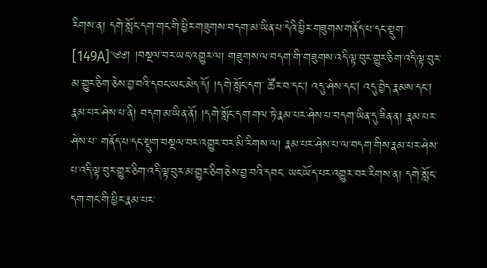རིགས་ན། དགེ་སློང་དག་གང་གི་ཕྱིར་གཟུགས་བདག་མ་ཡིན་པ་དེའི་ཕྱིར་གཟུགས་གནོད་པ་དང་སྡུག་ [149A]༄༅། །བསྔལ་བར་ཡང་འགྱུར་ལ། གཟུགས་ལ་བདག་གི་གཟུགས་འདི་ལྟ་བུར་གྱུར་ཅིག་འདི་ལྟ་བུར་མ་གྱུར་ཅིག་ཅེས་བྱ་བའི་དབང་ཡང་མེད་དོ། །དགེ་སློང་དག་ ཚོར་བ་དང། འདུ་ཤེས་དང། འདུ་བྱེད་རྣམས་དང། རྣམ་པར་ཤེས་པ་ནི། བདག་མ་ཡིན་ནོ། །དགེ་སློང་དག་གལ་ཏེ་རྣམ་པར་ཤེས་པ་བདག་ཡིན་དུ་ཟིན་ན། རྣམ་པར་ཤེས་པ་ གནོད་པ་དང་སྡུག་བསྔལ་བར་འགྱུར་བར་མི་རིགས་ལ། རྣམ་པར་ཤེས་པ་ལ་བདག་གིས་རྣམ་པར་ཤེས་པ་འདི་ལྟ་བུར་གྱུར་ཅིག་འདི་ལྟ་བུར་མ་གྱུར་ཅིག་ཅེས་བྱ་བའི་དབང་ ཡང་ཡོད་པར་འགྱུར་བར་རིགས་ན། དགེ་སློང་དག་གང་གི་ཕྱིར་རྣམ་པར་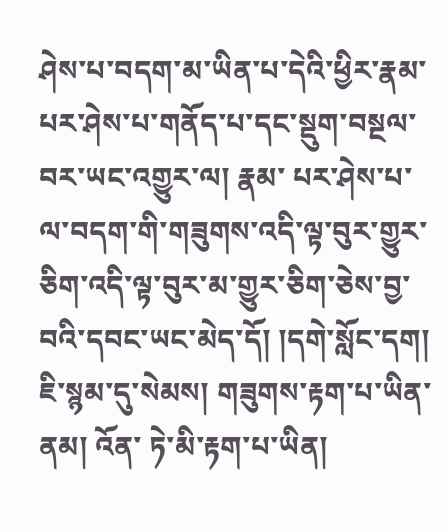ཤེས་པ་བདག་མ་ཡིན་པ་དེའི་ཕྱིར་རྣམ་པར་ཤེས་པ་གནོད་པ་དང་སྡུག་བསྔལ་བར་ཡང་འགྱུར་ལ། རྣམ་ པར་ཤེས་པ་ལ་བདག་གི་གཟུགས་འདི་ལྟ་བུར་གྱུར་ཅིག་འདི་ལྟ་བུར་མ་གྱུར་ཅིག་ཅེས་བྱ་བའི་དབང་ཡང་མེད་དོ། །དགེ་སློང་དག། ཇི་སྙམ་དུ་སེམས། གཟུགས་རྟག་པ་ཡིན་ནམ། འོན་ ཏེ་མི་རྟག་པ་ཡིན།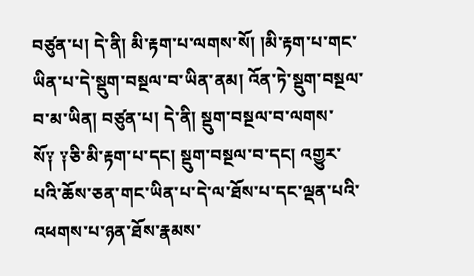བཙུན་པ། དེ་ནི། མི་རྟག་པ་ལགས་སོ། །མི་རྟག་པ་གང་ཡིན་པ་དེ་སྡུག་བསྔལ་བ་ཡིན་ནམ། འོན་ཏེ་སྡུག་བསྔལ་བ་མ་ཡིན། བཙུན་པ། དེ་ནི། སྡུག་བསྔལ་བ་ལགས་ སོ༑ ༑ཅི་མི་རྟག་པ་དང། སྡུག་བསྔལ་བ་དང། འགྱུར་པའི་ཆོས་ཅན་གང་ཡིན་པ་དེ་ལ་ཐོས་པ་དང་ལྡན་པའི་འཕགས་པ་ཉན་ཐོས་རྣམས་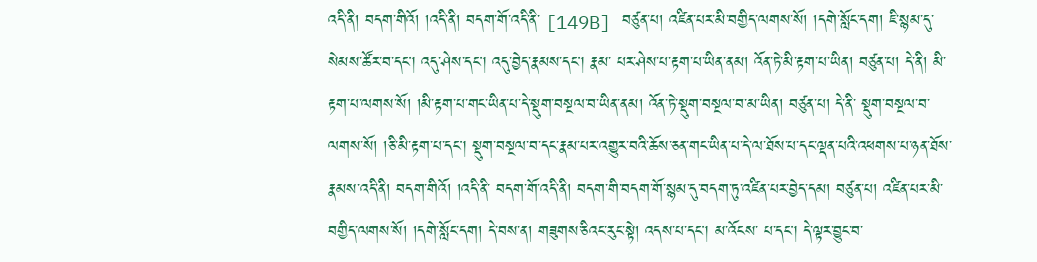འདི་ནི། བདག་གིའོ། །འདི་ནི། བདག་གོ་འདི་ནི་ [149B] བཙུན་པ། འཛིན་པར་མི་བགྱིད་ལགས་སོ། །དགེ་སློང་དག། ཇི་སྙམ་དུ་སེམས་ཚོར་བ་དང། འདུ་ཤེས་དང། འདུ་བྱེད་རྣམས་དང། རྣམ་ པར་ཤེས་པ་རྟག་པ་ཡིན་ནམ། འོན་ཏེ་མི་རྟག་པ་ཡིན། བཙུན་པ། དེ་ནི། མི་རྟག་པ་ལགས་སོ། །མི་རྟག་པ་གང་ཡིན་པ་དེ་སྡུག་བསྔལ་བ་ཡིན་ནམ། འོན་ཏེ་སྡུག་བསྔལ་བ་མ་ཡིན། བཙུན་པ། དེ་ནི་ སྡུག་བསྔལ་བ་ལགས་སོ། །ཅི་མི་རྟག་པ་དང། སྡུག་བསྔལ་བ་དང་རྣམ་པར་འགྱུར་བའི་ཆོས་ཅན་གང་ཡིན་པ་དེ་ལ་ཐོས་པ་དང་ལྡན་པའི་འཕགས་པ་ཉན་ཐོས་རྣམས་འདི་ནི། བདག་གིའོ། །འདི་ནི་ བདག་གོ་འདི་ནི། བདག་གི་བདག་གོ་སྙམ་དུ་བདག་ཏུ་འཛིན་པར་བྱེད་དམ། བཙུན་པ། འཛིན་པར་མི་བགྱིད་ལགས་སོ། །དགེ་སློང་དག། དེ་བས་ན། གཟུགས་ཅིའང་རུང་སྟེ། འདས་པ་དང། མ་འོངས་ པ་དང། དེ་ལྟར་བྱུང་བ་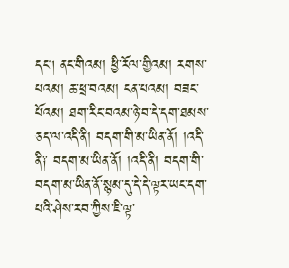དང། ནང་གིའམ། ཕྱི་རོལ་གྱིའམ། རགས་པའམ། ཆ་ཕྲ་བའམ། ངན་པའམ། བཟང་པོའམ། ཐག་རིང་བའམ་ཉེ་བ་དེ་དག་ཐམས་ཅད་ལ་འདི་ནི། བདག་གི་མ་ཡིན་ནོ། །འདི་ ནི༑ བདག་མ་ཡིན་ནོ། །འདི་ནི། བདག་གི་བདག་མ་ཡིན་ནོ་སྙམ་དུ་དེ་དེ་ལྟར་ཡང་དག་པའི་ཤེས་རབ་ཀྱིས་ཇི་ལྟ་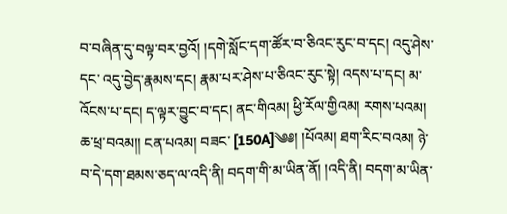བ་བཞིན་དུ་བལྟ་བར་བྱའོ། །དགེ་སློང་དག་ཚོར་བ་ཅིའང་རུང་བ་དང། འདུ་ཤེས་དང་ འདུ་བྱེད་རྣམས་དང། རྣམ་པར་ཤེས་པ་ཅིའང་རུང་སྟེ། འདས་པ་དང། མ་འོངས་པ་དང། ད་ལྟར་བྱུང་བ་དང། ནང་གིའམ། ཕྱི་རོལ་གྱིའམ། རགས་པའམ། ཆ་ཕྲ་བའམ།། ངན་པའམ། བཟང་ [150A]༄༅། །པོའམ། ཐག་རིང་བའམ། ཉེ་བ་དེ་དག་ཐམས་ཅད་ལ་འདི་ནི། བདག་གི་མ་ཡིན་ནོ། །འདི་ནི། བདག་མ་ཡིན་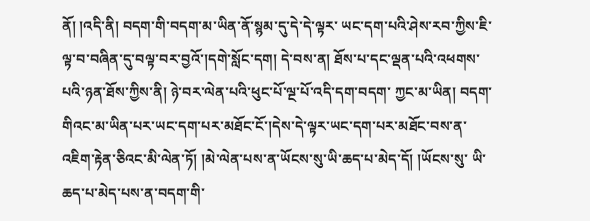ནོ། །འདི་ནི། བདག་གི་བདག་མ་ཡིན་ནོ་སྙམ་དུ་དེ་དེ་ལྟར་ ཡང་དག་པའི་ཤེས་རབ་ཀྱིས་ཇི་ལྟ་བ་བཞིན་དུ་བལྟ་བར་བྱའོ་།དགེ་སློང་དག། དེ་བས་ན། ཐོས་པ་དང་ལྡན་པའི་འཕགས་པའི་ཉན་ཐོས་ཀྱིས་ནི། ཉེ་བར་ལེན་པའི་ཕུང་པོ་ལྔ་པོ་འདི་དག་བདག་ ཀྱང་མ་ཡིན། བདག་གིའང་མ་ཡིན་པར་ཡང་དག་པར་མཐོང་ངོ་།དེས་དེ་ལྟར་ཡང་དག་པར་མཐོང་བས་ན་འཇིག་རྟེན་ཅིའང་མི་ལེན་ཏོ། །མེ་ལེན་པས་ན་ཡོངས་སུ་ཡི་ཆད་པ་མེད་དོ། །ཡོངས་སུ་ ཡི་ཆད་པ་མེད་པས་ན་བདག་གི་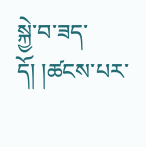སྐྱེ་བ་ཟད་དོ། །ཚངས་པར་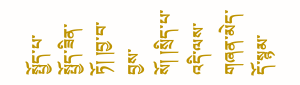སྤྱོད་པ་སྤྱོད་ཟིན་ཏོ། །བྱ་བ་བྱས་སོ། །སྲིད་པ་འདི་ལས་གཞན་མེད་དོ་སྙམ་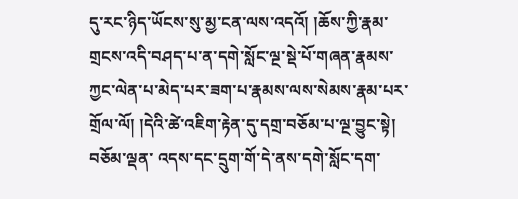དུ་རང་ཉིད་ཡོངས་སུ་མྱ་ངན་ལས་འདའོ། །ཆོས་ཀྱི་རྣམ་ གྲངས་འདི་བཤད་པ་ན་དགེ་སློང་ལྔ་སྡེ་པོ་གཞན་རྣམས་ཀྱང་ལེན་པ་མེད་པར་ཟག་པ་རྣམས་ལས་སེམས་རྣམ་པར་གྲོལ་ལོ། །དེའི་ཚེ་འཇིག་རྟེན་དུ་དགྲ་བཅོམ་པ་ལྔ་བྱུང་སྟེ། བཅོམ་ལྡན་ འདས་དང་དྲུག་གོ་དེ་ནས་དགེ་སློང་དག་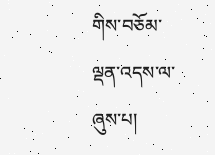གིས་བཅོམ་ལྡན་འདས་ལ་ཞུས་པ།